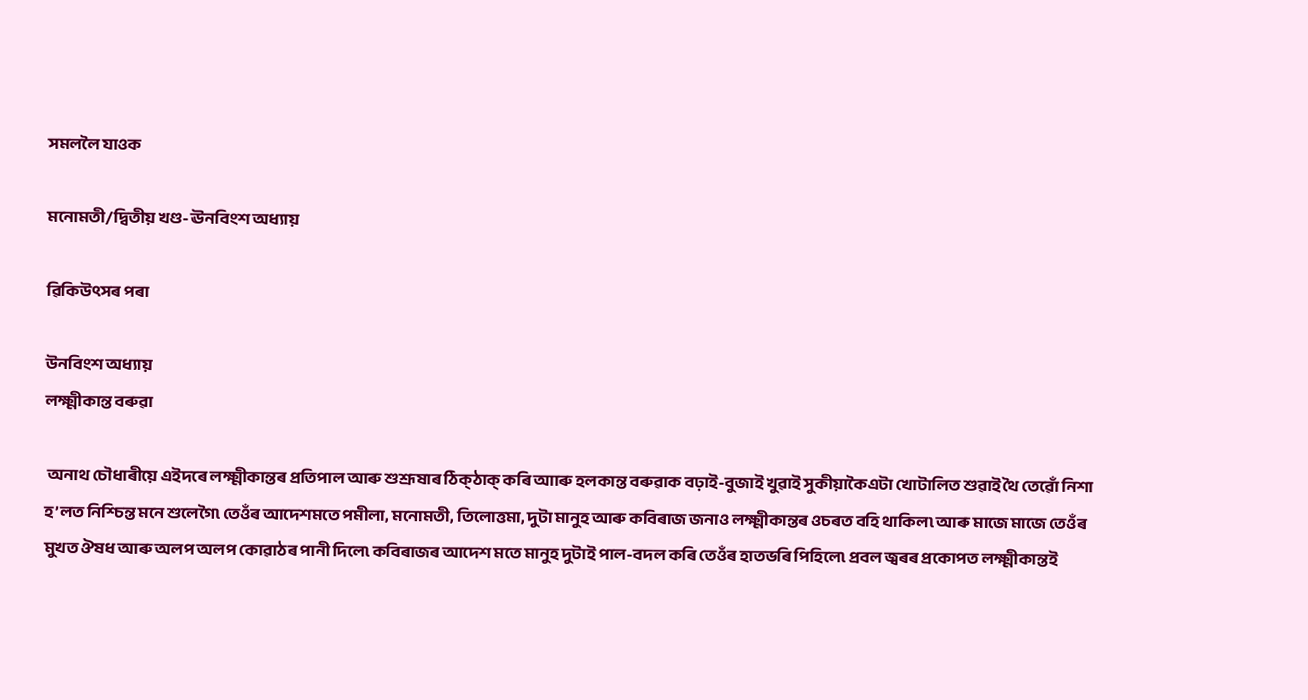সমললৈ যাওক

মনোমতী/দ্বিতীয় খণ্ড- ঊনবিংশ অধ্যায়

ৱিকিউৎসৰ পৰা

উনবিংশ অধ্যায়
লক্ষ্মীকান্ত বৰুৱা

 অনাথ চৌধাৰীয়ে এইদৰে লক্ষ্মীকান্তৰ প্ৰতিপাল আৰু শুশ্ৰূষাৰ ঠিক্‌ঠাক্ কৰি আাৰু হলকান্ত বৰুৱাক বঢ়াই-বুজাই খুৱাই সুকীয়াকৈএটা খোটালিত শুৱাই থৈ তেৱোঁ নিশা হ’লত নিশ্চিন্ত মনে শুলেগৈ৷ তেওঁৰ আদেশমতে পমীলা, মনোমতী, তিলোত্তমা, দুটা মানুহ আৰু কবিৰাজ জনাও লক্ষ্মীকান্তৰ ওচৰত বহি থাকিল৷ আৰু মাজে মাজে তেওঁৰ মুখত ঔষধ আৰু অলপ অলপ কোৱাঠৰ পানী দিলে৷ কবিৰাজৰ আদেশ মতে মানুহ দুটাই পাল-বদল কৰি তেওঁৰ হাতভৰি পিহিলে৷ প্ৰবল জ্বৰৰ প্ৰকোপত লক্ষ্মীকান্তই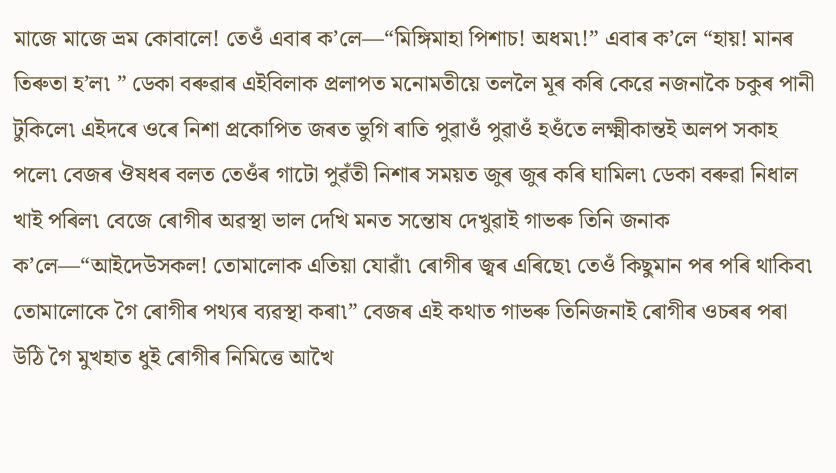মাজে মাজে ভ্ৰম কোবালে! তেওঁ এবাৰ ক’লে—“মিঙ্গিমাহা পিশাচ! অধম৷!” এবাৰ ক’লে “হায়! মানৰ তিৰুতা হ’ল৷ ” ডেকা বৰুৱাৰ এইবিলাক প্ৰলাপত মনোমতীয়ে তললৈ মূৰ কৰি কেৱে নজনাকৈ চকুৰ পানী টুকিলে৷ এইদৰে ওৰে নিশা প্ৰকোপিত জৰত ভুগি ৰাতি পুৱাওঁ পুৱাওঁ হওঁতে লক্ষ্মীকান্তই অলপ সকাহ পলে৷ বেজৰ ঔষধৰ বলত তেওঁৰ গাটো পুৱঁতী নিশাৰ সময়ত জুৰ জুৰ কৰি ঘামিল৷ ডেকা বৰুৱা নিধাল খাই পৰিল৷ বেজে ৰোগীৰ অৱস্থা ভাল দেখি মনত সন্তোষ দেখুৱাই গাভৰু তিনি জনাক ক’লে—“আইদেউসকল! তোমালোক এতিয়া যোৱাঁ৷ ৰোগীৰ জ্বৰ এৰিছে৷ তেওঁ কিছুমান পৰ পৰি থাকিব৷ তোমালোকে গৈ ৰোগীৰ পথ্যৰ ব্যৱস্থা কৰা৷” বেজৰ এই কথাত গাভৰু তিনিজনাই ৰোগীৰ ওচৰৰ পৰা উঠি গৈ মুখহাত ধুই ৰোগীৰ নিমিত্তে আখৈ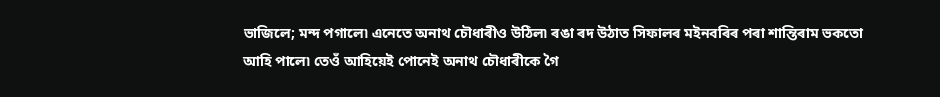ভাজিলে; মন্দ পগালে৷ এনেতে অনাথ চৌধাৰীও উঠিল৷ ৰঙা ৰদ উঠাত সিফালৰ মইনবৰিৰ পৰা শান্তিৰাম ভকতো আহি পালে৷ তেওঁ আহিয়েই পোনেই অনাথ চৌধাৰীকে গৈ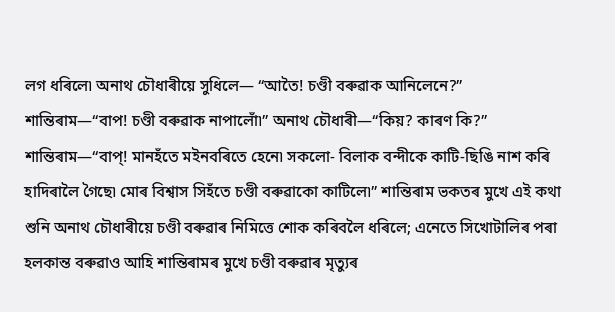লগ ধৰিলে৷ অনাথ চৌধাৰীয়ে সুধিলে— “আতৈ! চণ্ডী বৰুৱাক আনিলেনে?” শান্তিৰাম—“বাপ! চণ্ডী বৰুৱাক নাপালোঁ৷” অনাথ চৌধাৰী—“কিয়? কাৰণ কি?” শান্তিৰাম—“বাপ্! মানহঁতে মইনবৰিতে হেনে৷ সকলো- বিলাক বন্দীকে কাটি-ছিঙি নাশ কৰি হাদিৰালৈ গৈছে৷ মোৰ বিশ্বাস সিহঁতে চণ্ডী বৰুৱাকো কাটিলে৷” শান্তিৰাম ভকতৰ মুখে এই কথা শুনি অনাথ চৌধাৰীয়ে চণ্ডী বৰুৱাৰ নিমিত্তে শোক কৰিবলৈ ধৰিলে; এনেতে সিখোটালিৰ পৰা হলকান্ত বৰুৱাও আহি শান্তিৰামৰ মুখে চণ্ডী বৰুৱাৰ মৃত্যুৰ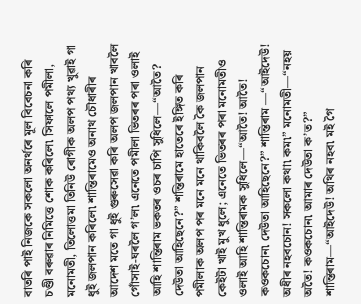বাতৰি পাই নিজকে সকলো অনৰ্থৰে মূল বিবেচনা কৰি চণ্ডী বৰুৱাৰ নিমিত্তে শোক কৰিলে৷ সিফালে পমীলা, মনোমতী, তিলোত্তমা তিনিউ ৰোগীক অলপ পথ্য খুৱাই গা ধুই জলপান কৰিলে৷ শান্তিৰামেও অনাথ চৌধাৰীৰ আদেশ মতে গা ধুই গুৰুসেৱা কৰি অলপ জলপান খাবলৈ গোঁসাই-ঘৰলৈ গ’ল৷ এনেতে পমীলা ভিতৰৰ পৰা ওলাই আহি শান্তিৰাম ভকতৰ ওচৰ চাপি সুধিলে—“আতৈ? দেউতা আহিছেনে?” শন্তিৰামে হাতেৰে ইঙ্গিত কৰি পমীলাক অলপ পৰ মনে মনে থাকিবলৈ কৈ জলপান কেইটা খাই মুখ ধুলে; এনেতে ভিতৰৰ পৰা মনোমতীও ওলাই আহি শান্তিৰামক সুধিলে—“আতৈ! আতৈ! কওকচোন৷ দেউতা আহিছেনে?” শান্তিৰাম —“আইদেউ! অধীৰ নহবচোন! সকলো কথা৷ কম৷” মনোমতী—“নহয় অতৈ! কওকচোন৷ আমাৰ দেউতা ক’ত?” শান্তিৰাম—“আইদেউ! অথিৰ নহব৷ মই গৈ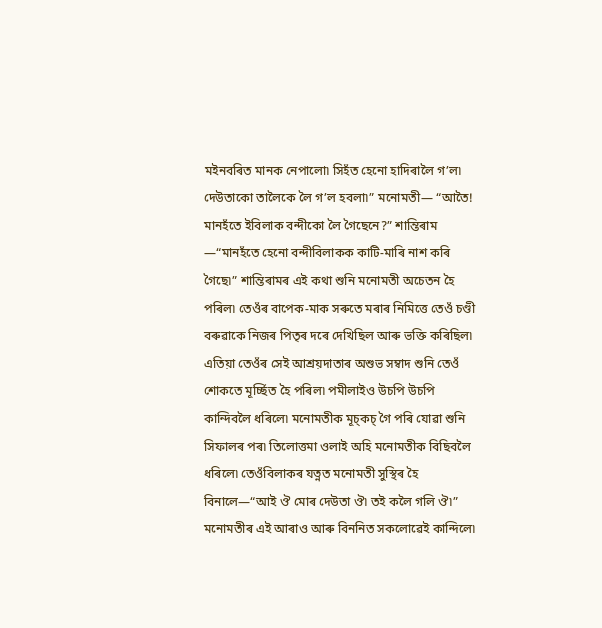মইনবৰিত মানক নেপালো৷ সিহঁত হেনো হাদিৰালৈ গ’ল৷ দেউতাকো তালৈকে লৈ গ’ল হবলা৷” মনোমতী— “আতৈ! মানহঁতে ইবিলাক বন্দীকো লৈ গৈছেনে?” শান্তিৰাম —“মানহঁতে হেনো বন্দীবিলাকক কাটি-মাৰি নাশ কৰি গৈছে৷” শান্তিৰামৰ এই কথা শুনি মনোমতী অচেতন হৈ পৰিল৷ তেওঁৰ বাপেক-মাক সৰুতে মৰাৰ নিমিত্তে তেওঁ চণ্ডী বৰুৱাকে নিজৰ পিতৃৰ দৰে দেখিছিল আৰু ভক্তি কৰিছিল৷ এতিয়া তেওঁৰ সেই আশ্ৰয়দাতাৰ অশুভ সম্বাদ শুনি তেওঁ শোকতে মূৰ্চ্ছিত হৈ পৰিল৷ পমীলাইও উচপি উচপি কান্দিবলৈ ধৰিলে৷ মনোমতীক মূচ্‌কচ্ গৈ পৰি যোৱা শুনি সিফালৰ পৰ৷ তিলোত্তমা ওলাই অহি মনোমতীক বিছিবলৈ ধৰিলে৷ তেওঁবিলাকৰ যত্নত মনোমতী সুস্থিৰ হৈ বিনালে—“আই ঔ মোৰ দেউতা ঔ৷ তই কলৈ গলি ঔ৷” মনোমতীৰ এই আৰাও আৰু বিননিত সকলোৱেই কান্দিলে৷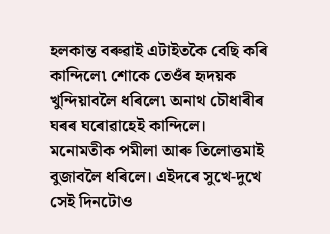হলকান্ত বৰুৱাই এটাইতকৈ বেছি কৰি কান্দিলে৷ শোকে তেওঁৰ হৃদয়ক খুন্দিয়াবলৈ ধৰিলে৷ অনাথ চৌধাৰীৰ ঘৰৰ ঘৰোৱাহেই কান্দিলে। মনোমতীক পমীলা আৰু তিলোত্তমাই বুজাবলৈ ধৰিলে। এইদৰে সুখে-দুখে সেই দিনটোও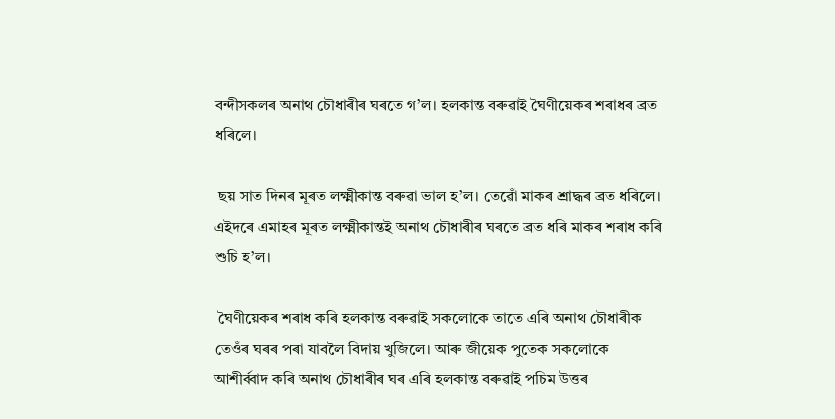বন্দীসকলৰ অনাথ চৌধাৰীৰ ঘৰতে গ’ল। হলকান্ত বৰুৱাই ঘৈণীয়েকৰ শৰাধৰ ব্ৰত ধৰিলে।

 ছয় সাত দিনৰ মূৰত লক্ষ্মীকান্ত বৰুৱা ভাল হ’ল। তেৱোঁ মাকৰ শ্ৰাদ্ধৰ ব্ৰত ধৰিলে। এইদৰে এমাহৰ মূৰত লক্ষ্মীকান্তই অনাথ চৌধাৰীৰ ঘৰতে ব্ৰত ধৰি মাকৰ শৰাধ কৰি শুচি হ’ল।

 ঘৈণীয়েকৰ শৰাধ কৰি হলকান্ত বৰুৱাই সকলোকে তাতে এৰি অনাথ চৌধাৰীক তেওঁৰ ঘৰৰ পৰা যাবলৈ বিদায় খুজিলে। আৰু জীয়েক পুতেক সকলোকে আশীৰ্ব্বাদ কৰি অনাথ চৌধাৰীৰ ঘৰ এৰি হলকান্ত বৰুৱাই পচিম উত্তৰ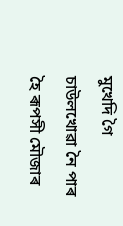মুখেদি গৈ চাউলখোৱা নৈ পাৰ হৈ ৰূপসী মৌজাৰ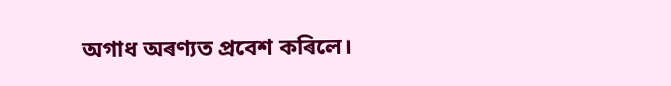অগাধ অৰণ্যত প্ৰবেশ কৰিলে।